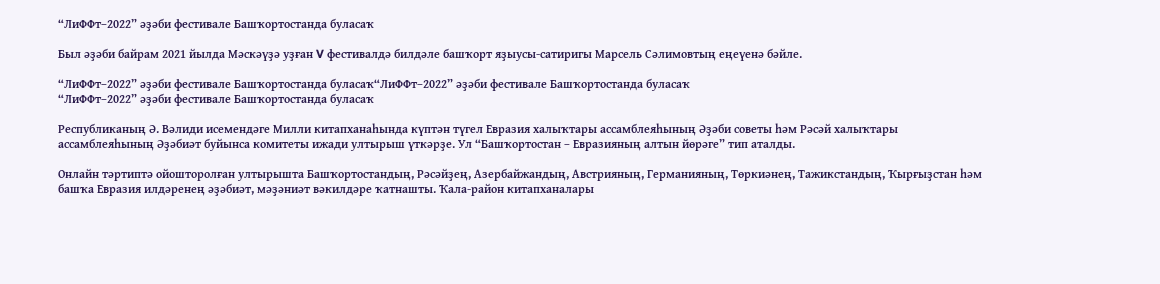“ЛиФФт–2022” әҙәби фестивале Башҡортостанда буласаҡ

Был әҙәби байрам 2021 йылда Мәскәүҙә уҙған V фестивалдә билдәле башҡорт яҙыусы-сатиригы Марсель Сәлимовтың еңеүенә бәйле.

“ЛиФФт–2022” әҙәби фестивале Башҡортостанда буласаҡ“ЛиФФт–2022” әҙәби фестивале Башҡортостанда буласаҡ
“ЛиФФт–2022” әҙәби фестивале Башҡортостанда буласаҡ

Республиканың Ә. Вәлиди исемендәге Милли китапханаһында күптән түгел Евразия халыҡтары ассамблеяһының Әҙәби советы һәм Рәсәй халыҡтары ассамблеяһының Әҙәбиәт буйынса комитеты ижади ултырыш үткәрҙе. Ул “Башҡортостан – Евразияның алтын йөрәге” тип аталды.

Онлайн тәртиптә ойошторолған ултырышта Башҡортостандың, Рәсәйҙең, Азербайжандың, Австрияның, Германияның, Төркиәнең, Тажикстандың, Ҡырғыҙстан һәм башҡа Евразия илдәренең әҙәбиәт, мәҙәниәт вәкилдәре ҡатнашты. Ҡала-район китапханалары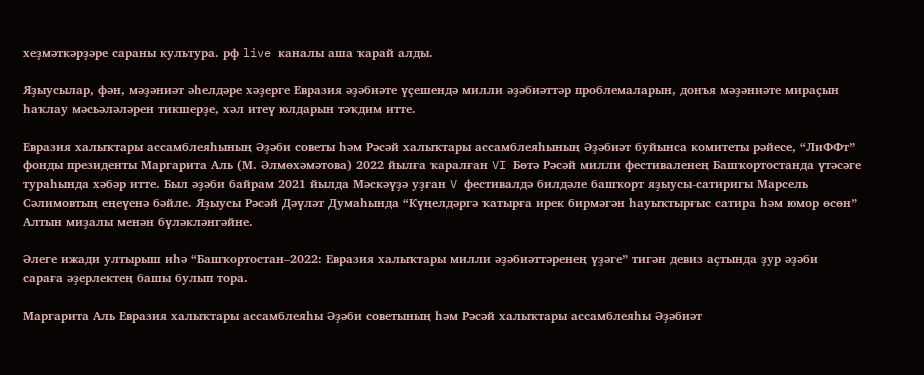хеҙмәткәрҙәре сараны культура. рф live каналы аша ҡарай алды.

Яҙыусылар, фән, мәҙәниәт әһелдәре хәҙерге Евразия әҙәбиәте үҫешендә милли әҙәбиәттәр проблемаларын, донъя мәҙәниәте мираҫын һаҡлау мәсьәләләрен тикшерҙе, хәл итеү юлдарын тәҡдим итте.

Евразия халыҡтары ассамблеяһының Әҙәби советы һәм Рәсәй халыҡтары ассамблеяһының Әҙәбиәт буйынса комитеты рәйесе, “ЛиФФт” фонды президенты Маргарита Аль (М. Әлмөхәмәтова) 2022 йылға ҡаралған VI Бөтә Рәсәй милли фестиваленең Башҡортостанда үтәсәге тураһында хәбәр итте. Был әҙәби байрам 2021 йылда Мәскәүҙә уҙған V фестивалдә билдәле башҡорт яҙыусы-сатиригы Марсель Сәлимовтың еңеүенә бәйле. Яҙыусы Рәсәй Дәүләт Думаһында “Күңелдәргә ҡатырға ирек бирмәгән һауыҡтырғыс сатира һәм юмор өсөн” Алтын миҙалы менән бүләкләнгәйне.

Әлеге ижади ултырыш иһә “Башҡортостан–2022: Евразия халыҡтары милли әҙәбиәттәренең үҙәге” тигән девиз аҫтында ҙур әҙәби сараға әҙерлектең башы булып тора.

Маргарита Аль Евразия халыҡтары ассамблеяһы Әҙәби советының һәм Рәсәй халыҡтары ассамблеяһы Әҙәбиәт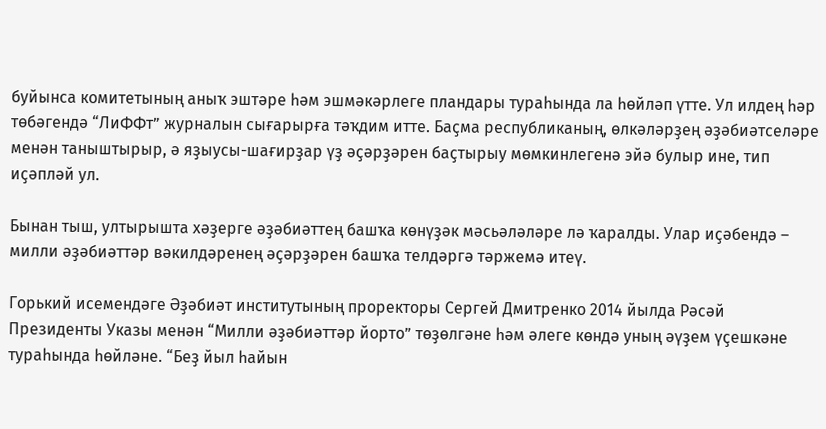буйынса комитетының аныҡ эштәре һәм эшмәкәрлеге пландары тураһында ла һөйләп үтте. Ул илдең һәр төбәгендә “ЛиФФт” журналын сығарырға тәҡдим итте. Баҫма республиканың, өлкәләрҙең әҙәбиәтселәре менән таныштырыр, ә яҙыусы-шағирҙар үҙ әҫәрҙәрен баҫтырыу мөмкинлегенә эйә булыр ине, тип иҫәпләй ул.

Бынан тыш, ултырышта хәҙерге әҙәбиәттең башҡа көнүҙәк мәсьәләләре лә ҡаралды. Улар иҫәбендә – милли әҙәбиәттәр вәкилдәренең әҫәрҙәрен башҡа телдәргә тәржемә итеү.

Горький исемендәге Әҙәбиәт институтының проректоры Сергей Дмитренко 2014 йылда Рәсәй Президенты Указы менән “Милли әҙәбиәттәр йорто” төҙөлгәне һәм әлеге көндә уның әүҙем үҫешкәне тураһында һөйләне. “Беҙ йыл һайын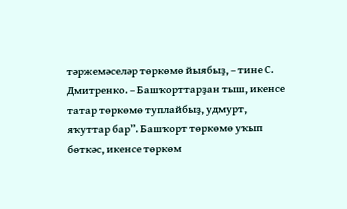тәржемәселәр төркөмө йыябыҙ, – тине С. Дмитренко. – Башҡорттарҙан тыш, икенсе татар төркөмө туплайбыҙ, удмурт, яҡуттар бар”. Башҡорт төркөмө уҡып бөткәс, икенсе төркөм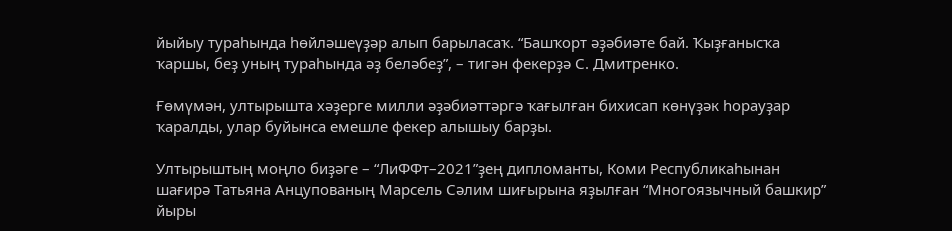йыйыу тураһында һөйләшеүҙәр алып барыласаҡ. “Башҡорт әҙәбиәте бай. Ҡыҙғанысҡа ҡаршы, беҙ уның тураһында әҙ беләбеҙ”, – тигән фекерҙә С. Дмитренко.

Ғөмүмән, ултырышта хәҙерге милли әҙәбиәттәргә ҡағылған бихисап көнүҙәк һорауҙар ҡаралды, улар буйынса емешле фекер алышыу барҙы.

Ултырыштың моңло биҙәге – “ЛиФФт–2021”ҙең дипломанты, Коми Республикаһынан шағирә Татьяна Анцупованың Марсель Сәлим шиғырына яҙылған “Многоязычный башкир” йыры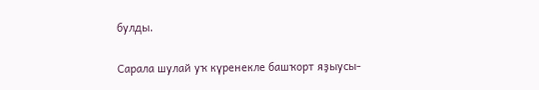булды.

Сарала шулай уҡ күренекле башҡорт яҙыусы-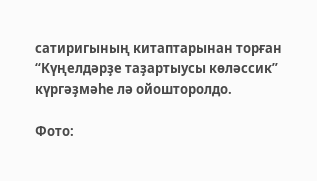сатиригының китаптарынан торған “Күңелдәрҙе таҙартыусы көләссик” күргәҙмәһе лә ойошторолдо.

Фото: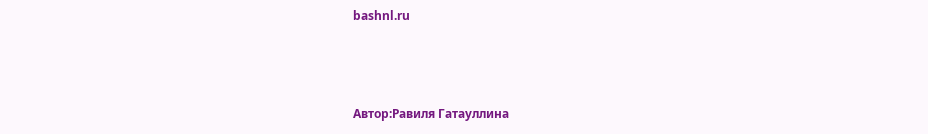bashnl.ru



Автор:Равиля Гатауллина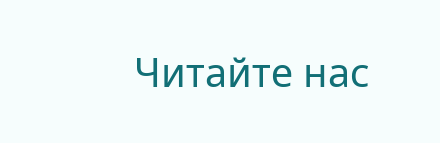Читайте нас